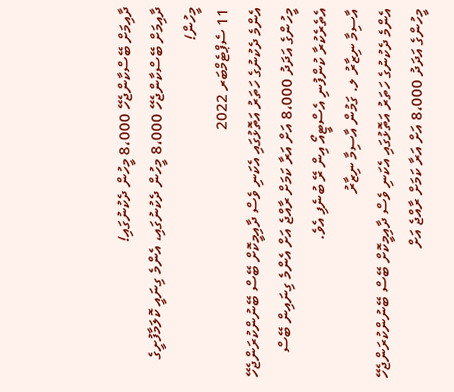ދާއިމަށް ބޭސްކާންޖެހޭ 8،000 މީހުން ދެކުނުގައި!
ދާއިމަށް ބޭސްކާންޖެހޭ 8،000 މީހުން ދެކުނުގައި، އެންމެ ގިނައީ ކޮލަމާފުށީގެ މީހުން!
11 ސެޕްޓެމްބަރ 2022
އެންމެ ދެކުނުގެ ހަތަރު އަތޮޅުގައި އެކަނި ވެސް ދާއިމީކޮށް ބޭސް ބޭނުންކުރަންޖެހޭ މީހުންގެ އަދަދު 8،000 އަށް އަރާ ކަމަށް ރާއްޖެ އަށް އެންމެ ގިނައިން ބޭސް އެތެރެކުރާ ކުންފުނި އެސްޓީއޯ އިން ރޭ ބުނެފި އެވެ.
އާސިމާ ނިޒާރު ލ. ގަމުން އާސިމާ ނިޒާރު
އެންމެ ދެކުނުގެ ހަތަރު އަތޮޅުގައި އެކަނި ވެސް ދާއިމީކޮށް ބޭސް ބޭނުންކުރަންޖެހޭ މީހުންގެ އަދަދު 8،000 އަށް އަރާ ކަމަށް ރާއްޖެ އަށް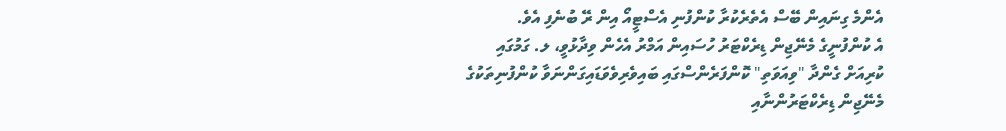އެންމެ ގިނައިން ބޭސް އެތެރެކުރާ ކުންފުނި އެސްޓީއޯ އިން ރޭ ބުނެފި އެވެ.
އެ ކުންފުނީގެ މެނޭޖިން ޑިރެކްޓަރު ހުސައިން އަމްރު އެހެން ވިދާޅުވީ، ލ. ގަމުގައި ކުރިއަށް ގެންދާ "ވިއަވަތި" ކޮންފަރެންސްގައި ބައިވެރިވެވަޑައިގަންނަވާ ކުންފުނިތަކުގެ މެނޭޖިން ޑިރެކްޓަރުންނާއި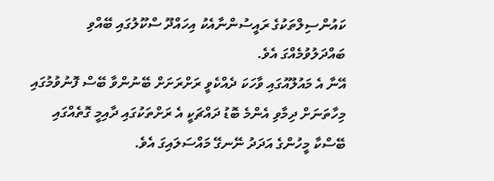ކައުންސިލްތަކުގެ ރައީސުންނާއެކު އިހައްދޫ ސްކޫލުގައި ބޭއްވި ބައްދަލުވުމެއްގަ އެވެ.
އޭނާ އެ މައުލޫއުގައި ވާހަކަ ދެއްކެވީ ރަށްރަށަށް ބޭނުންވާ ބޭސް ފޮނުވުމުގައި މިހާތަނަށް ދިމާވި އެންމެ ބޮޑު ދައްޗަކީ އެ ރަށްތަކުގައި ދާއިމީ ގޮތެއްގައި ބޭސްކާ މީހުންގެ އަދަދު ނޭނގޭ މައްސަލައިގަ އެވެ.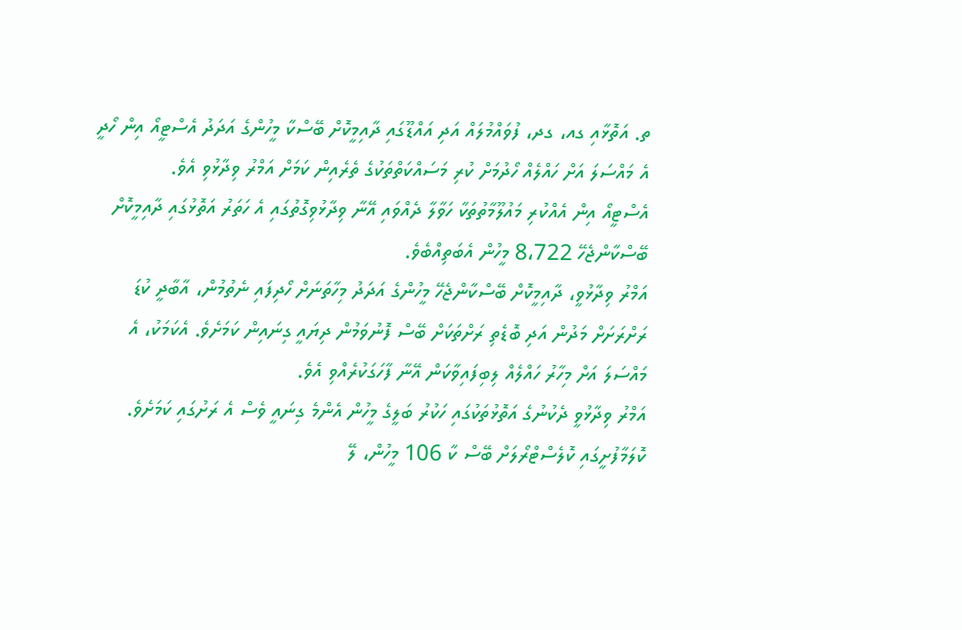ތ. އަތޮޅާއި ގއ، ގދ، ފުވައްމުލައް އަދި އައްޑޫގައި ދާއިމީކޮށް ބޭސްކާ މީހުންގެ އަދަދު އެސްޓީއޯ އިން ހޯދީ އެ މައްސަލަ އަށް ހައްލެއް ހޯދުމަށް ކުރި މަސައްކަތްތަކުގެ ތެރެއިން ކަމަށް އަމްރު ވިދާޅުވި އެވެ.
އެސްޓީއޯ އިން އެއްކުރި މައުލޫމާތުތަކާ ހަވާލާ ދެއްވައި އޭނާ ވިދާޅުވިގޮތުގައި އެ ހަތަރު އަތޮޅުގައި ދާއިމީކޮށް ބޭސްކާންޖެހޭ 8،722 މީހުން އެބަތިއްބެވެ.
އަމްރު ވިދާޅުވީ، ދާއިމީކޮށް ބޭސްކާންޖެހޭ މީހުންގެ އަދަދު މިހާތަނަށް ހޯދިފައި ނެތުމުން، އާބާދީ ކުޑަ ރަށްރަށަށް މަދުން އަދި ބޮޑެތި ރަށްތަކަށް ބޭސް ފޮނުވަމުން ދިޔައީ ގިނައިން ކަމަށެވެ. އެކަމަކު، އެ މައްސަލަ އަށް މިހާރު ހައްލެއް ލިބިފައިވާކަން އޭނާ ފާހަގަކުރެއްވި އެވެ.
އަމްރު ވިދާޅުވީ ދެކުނުގެ އަތޮޅުތަކުގައި ހަކުރު ބަލީގެ މީހުން އެންމެ ގިނައީ ވެސް އެ ރަށުގައި ކަމަށެވެ. ކޮލަމާފުށީގައި ކޮލެސްޓްރޯލަށް ބޭސް ކާ 106 މީހުން، ލޭ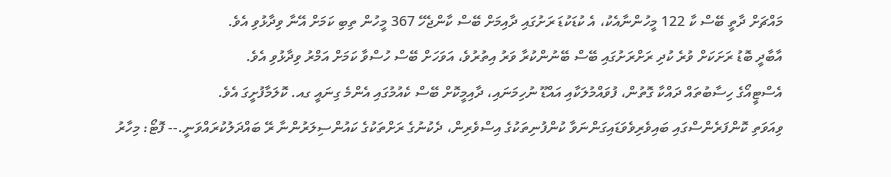މައްޗަށް ދާތީ ބޭސް ކާ 122 މީހުންނާއެކު، އެ ކުޑަކުޑަ ރަށުގައި ދާއިމަށް ބޭސް ކާންޖެހޭ 367 މީހުން ތިބި ކަމަށް އޭނާ ވިދާޅުވި އެވެ.
އާބާދީ ބޮޑު ރަށަކަށް ވުރެ ކުދި ރަށްރަށުގައި ބޭސް ބޭނުންކުރާ ވަރު އިތުރުވެ، އަވަހަށް ބޭސް ހުސްވާ ކަމަށް އަމްރު ވިދާޅުވި އެވެ.
އެސްޓީއޯގެ ހިސާބުތައް ދައްކާ ގޮތުން، ފުވައްމުލަކާއި އައްޑޫ ނުހިމަނައި، ދާއިމީކޮށް ބޭސް ކެއުމުގައި އެންމެ ގިނައީ ގއ. ކޮލަމާފުށީގަ އެވެ.
ވިއަވަތި ކޮންފަރެންސްގައި ބައިވެރިވެވަޑައިގަންނަވާ ކުންފުނިތަކުގެ އިސްވެރިން، ދެކުނުގެ ރަށްތަކުގެ ކައުންސިލަރުންނާ ރޭ ބައްދަލުކުރައްވަނީ.-- ފޮޓޯ: މިހާރު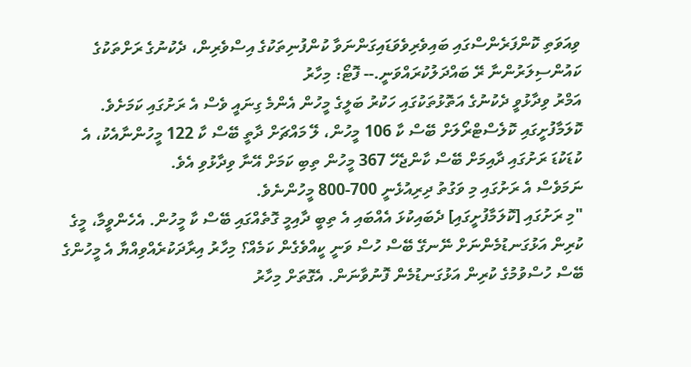ވިއަވަތި ކޮންފަރެންސްގައި ބައިވެރިވެވަޑައިގަންނަވާ ކުންފުނިތަކުގެ އިސްވެރިން، ދެކުނުގެ ރަށްތަކުގެ ކައުންސިލަރުންނާ ރޭ ބައްދަލުކުރައްވަނީ.-- ފޮޓޯ: މިހާރު
އަމްރު ވިދާޅުވީ ދެކުނުގެ އަތޮޅުތަކުގައި ހަކުރު ބަލީގެ މީހުން އެންމެ ގިނައީ ވެސް އެ ރަށުގައި ކަމަށެވެ. ކޮލަމާފުށީގައި ކޮލެސްޓްރޯލަށް ބޭސް ކާ 106 މީހުން، ލޭ މައްޗަށް ދާތީ ބޭސް ކާ 122 މީހުންނާއެކު، އެ ކުޑަކުޑަ ރަށުގައި ދާއިމަށް ބޭސް ކާންޖެހޭ 367 މީހުން ތިބި ކަމަށް އޭނާ ވިދާޅުވި އެވެ.
ނަމަވެސް އެ ރަށުގައި މި ވަގުތު ދިރިއުޅެނީ 700-800 މީހުންނެވެ.
"މި ރަށުގައި [ކޮލަމާފުށީގައި] ދެބައިކުޅަ އެއްބައި އެ ތިބީ ދާއިމީ ގޮތެއްގައި ބޭސް ކާ މީހުން. އެހެންވީމާ، މީގެ ކުރިން އަޅުގަނޑުމެންނަށް ނޭނގޭ ބޭސް ހުސް ވަނީ ކީއްވެގެން ކަމެއް؟ މިހާރު އިރާދަކުރެއްވިއްޔާ އެ މީހުންގެ ބޭސް ހުސްވުމުގެ ކުރިން އަޅުގަނޑުމެން ފޮނުވާނަން. އެގޮތަށް މިހާރު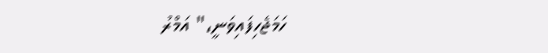ހަމަޖެހިފައިވަނީ،" އަމްރު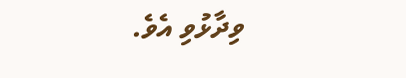ވިދާޅުވި އެވެ.